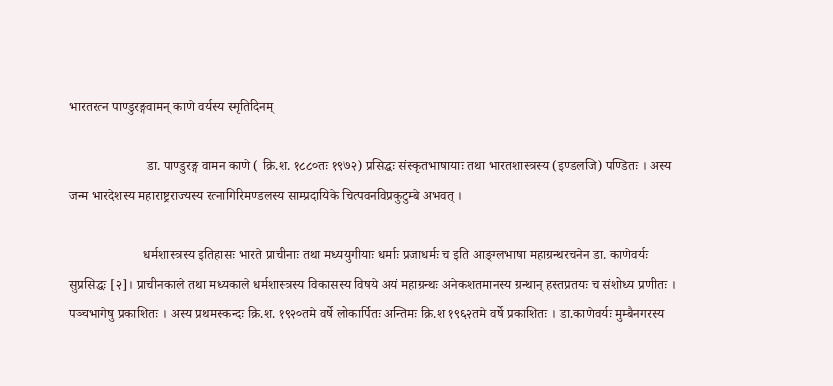भारतरत्न पाण्डुरङ्गवामन् काणे वर्यस्य स्मृतिदिनम्

                       डा. पाण्डुरङ्ग वामन काणे ( क्रि.श. १८८०तः १९७२) प्रसिद्धः संस्कृतभाषायाः तथा भारतशास्त्रस्य (इण्डलजि) पण्डितः । अस्य जन्म भारदेशस्य महाराष्ट्रराज्यस्य रत्नागिरिमण्डलस्य साम्प्रदायिके चित्पवनविप्रकुटुम्बे अभवत् ।

                      धर्मशास्त्रस्य इतिहासः भारते प्राचीनाः तथा मध्ययुगीयाः धर्माः प्रजाधर्मः च इति आङ्ग्लभाषा महाग्रन्थरचनेन डा. काणेवर्यः सुप्रसिद्धः [२]। प्राचीनकाले तथा मध्यकाले धर्मशास्त्रस्य विकासस्य विषये अयं महाग्रन्थः अनेकशतमानस्य ग्रन्थान् हस्तप्रतयः च संशोध्य प्रणीतः । पञ्चभागेषु प्रकाशितः । अस्य प्रथमस्कन्दः क्रि.श. १९२०तमे वर्षे लोकार्पितः अन्तिमः क्रि.श १९६२तमे वर्षे प्रकाशितः । डा.काणेवर्यः मुम्बैनगरस्य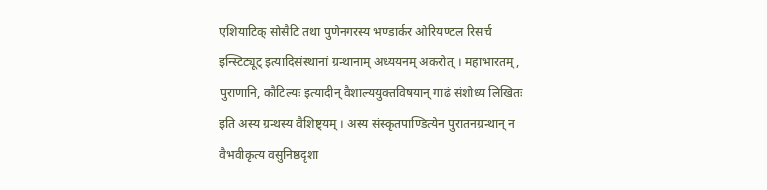एशियाटिक् सोसैटि तथा पुणेनगरस्य भण्डार्कर ओरियण्टल रिसर्च इन्स्टिट्यूट् इत्यादिसंस्थानां ग्रन्थानाम् अध्ययनम् अकरोत् । महाभारतम्, पुराणानि, कौटिल्यः इत्यादीन् वैशाल्ययुक्तविषयान् गाढं संशोध्य लिखितः इति अस्य ग्रन्थस्य वैशिष्ट्यम् । अस्य संस्कृतपाण्डित्येन पुरातनग्रन्थान् न वैभवीकृत्य वसुनिष्ठदृशा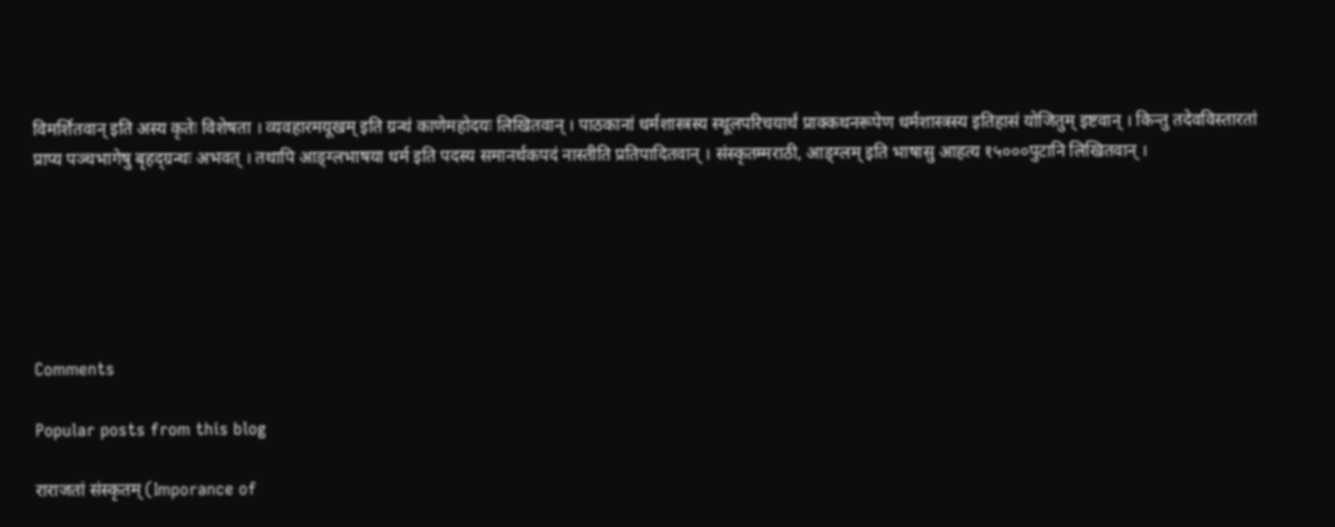विमर्शितवान् इति अस्य कृतेः विशेषता । व्यवहारमयूखम् इति ग्रन्थं काणेमहोदयः लिखितवान् । पाठकानां धर्मशास्त्रस्य स्थूलपरिचयार्थं प्राक्कथनरूपेण धर्मशास्त्रस्य इतिहासं योजितुम् इष्टवान् । किन्तु तदेवविस्तारतां प्राप्य पञ्चभागेषु बृहद्ग्रन्थः अभवत् । तथापि आङ्ग्लभाषया धर्म इति पदस्य समानर्थकपदं नास्तीति प्रतिपादितवान् । संस्कृतम्मराठी, आङ्ग्लम् इति भाषासु आहत्य १५०००पुटानि लिखितवान् ।






Comments

Popular posts from this blog

राराजतां संस्कृतम् (Imporance of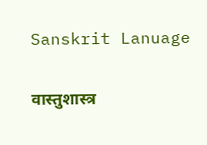Sanskrit Lanuage

वास्तुशास्त्र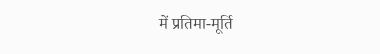में प्रतिमा-मूर्ति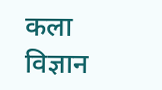कला विज्ञान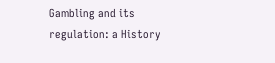Gambling and its regulation: a History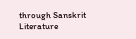through Sanskrit Literature